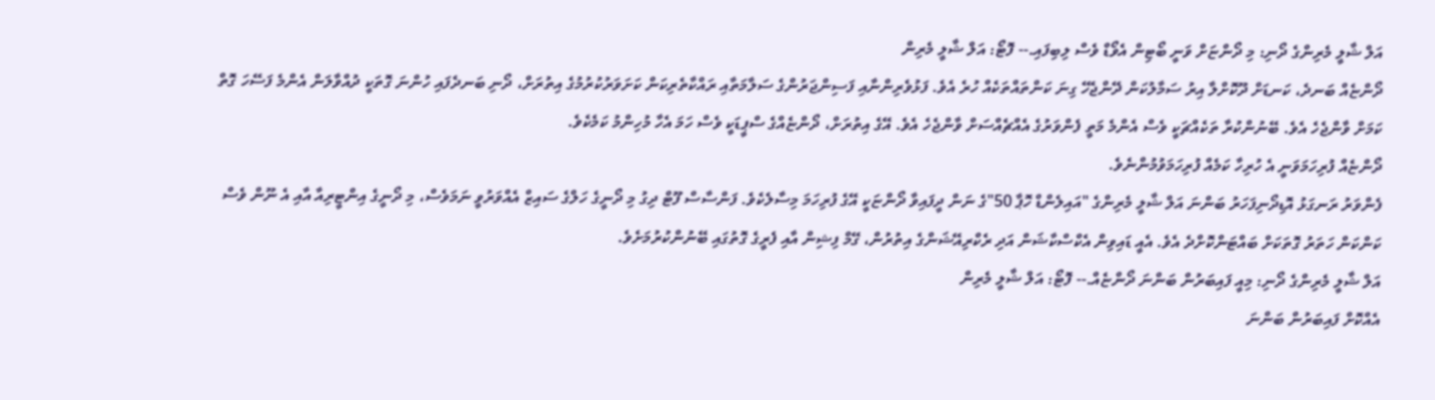އަލް ޝާލީ މެރިންގެ ދޯނި: މި ދޯންޏަށް ވަނީ ބޯޓިން އެވޯޑް ވެސް ލިބިފައި.-- ފޮޓޯ: އަލް ޝާލީ މެރިން
ދޯންޏެއް ބަނދެ، ކަނޑަށް ދޫކޮށްލާ އިރު ސަމާލުކަން ދޭންޖެހޭ ގިނަ ކަންތައްތަކެއް ހުރެ އެވެ. ފަޅުވެރިންނާއި ފަސިންޖަރުންގެ ސަލާމަތާއި ރައްކާތެރިކަން ކަށަވަރުކުރުމުގެ އިތުރަށް، ދޯނި ބަނދެފައި ހުންނަ ގޮތަކީ ދުއްވާލަން އެންމެ ފަސޭހަ ގޮތް ކަމަށް ވާންޖެހެ އެވެ. ބޭނުންކުރާ ތަކެއްޗަކީ ވެސް އެންމެ މަތީ ފެންވަރުގެ އެއްޗެއްސަށް ވާންޖެހެ އެވެ. އޭގެ އިތުރަށް، ދޯންޏެއްގެ ސްޕީޑަކީ ވެސް ހަމަ އެހާ މުހިންމު ކަމެކެވެ.
ދޯންޏެއް ފުރިހަމަވަނީ އެ ހުރިހާ ކަމެއް ފުރިހަމަވުމުންނެވެ.
ފެންވަރު ރަނގަޅު އޮޑިދޯނިފަހަރު ބަންނަ އަލް ޝާލީ މެރިންގެ "އައިލެންޑް ހޮޕާ 50"ގެ ނަން ދީފައިވާ ދޯންޏަކީ އޭގެ ފުރިހަމަ މިސާލެކެވެ. ފަންސާސް ފޫޓް ދިގު މި ދޯނީގެ ހަލްގެ ސައިޒް އެއްވަރުވީ ނަމަވެސް، މި ދޯނީގެ އިންޓީރިއާ އާއި އެ ނޫން ވެސް ކަންކަން ހަތަރު ގޮތަކަށް ބައްޓަންކޮށްދެ އެވެ. އެއީ ޑައިވިން އެކްސްކާޝަން އަދި ރެކްރިއޭޝަންގެ އިތުރުން، ގޭމް ފިޝިން އާއި ފެރީގެ ގޮތުގައި ބޭނުންކުރުމަށެވެ.
އަލް ޝާލީ މެރިންގެ ދޯނި: މިއީ ފައިބަރުން ބަންނަ ދޯންޏެއް.-- ފޮޓޯ: އަލް ޝާލީ މެރިން
އެއްކޮށް ފައިބަރުން ބަންނަ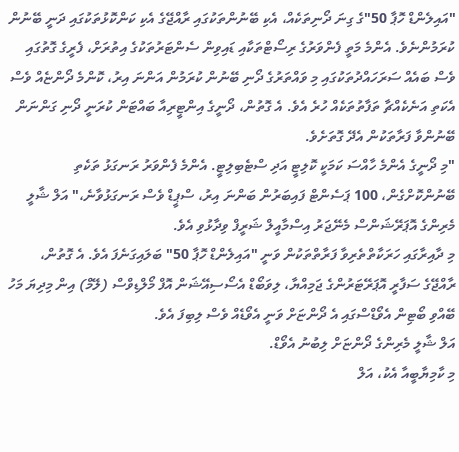"އައިލެންޑް ހޮޕާ 50"ގެ ގިނަ ދޯނިތަކެއް، އެކި ބޭނުންތަކުގައި ރާއްޖޭގެ އެކި ކަންކޮޅުތަކުގައި ދަނީ ބޭނުން ކުރަމުންނެވެ. އެންމެ މަތީ ފެންވަރުގެ ރިސޯޓްތަކާއި ޑައިވިން ސެންޓަރުތަކުގެ އިތުރަށް، ފެރީގެ ގޮތުގައި ވެސް ބައެއް ސަރަހައްދުތަކުގައި މި ވައްތަރުގެ ދޯނި ބޭނުން ކުރަމުން އަންނަ އިރު، ކޮންމެ ދޯންޏެއް ވެސް އެކަތި އަނެކެއްޗާ ތަފާތުތަކެއް ހުރެ އެވެ. އެ ގޮތުން، ދޯނީގެ އިންޓީރިއާ ބައްޓަން ކުރަނީ ދޯނި ގަންނަން ބޭނުންވާ ފަރާތަކުން އެދޭ ގޮތަށެވެ.
"މި ދޯނީގެ އެންމެ ހާއްސަ ކަމަކީ ކޮލިޓީ އަދި ސްޓެބިލިޓީ. އެންމެ ފެންވަރު ރަނގަޅު ތަކެތި ބޭނުންކޮށްގެން، 100 ޕަސެންޓް ފައިބަރުން ބަންނަ އިރު، ސްޕީޑް ވެސް ރަނގަޅުވާނެ،" އަލް ޝާލީ މެރިންގެ އޮޕަރޭޝަންސް މެނޭޖަރު އިސްމާއީލް ޝަރީފް ވިދާޅުވި އެވެ.
މި ދާއިރާގައި ހަރަކާތްތެރިވާ ފަރާތްތަކުން ވަނީ "އައިލެންޑް ހޮޕާ 50" ބަލައިގަނެފަ އެވެ. އެ ގޮތުން، ރާއްޖޭގެ ސަފާރީ އޮޕަރޭޓަރުންގެ ޖަމިއްޔާ، ލިވަބޯޑް އެސޯސިއޭޝަން އޮފް މޯލްޑިވްސް (ލޭމް) އިން މިދިޔަ މަހު ބޭއްވި ބޯޓިން އެވޯޑްސްގައި އެ ދޯންޏަށް ވަނީ އެވޯޑެއް ވެސް ލިބިފަ އެވެ.
އަލް ޝާލީ މެރިންގެ ދޯންޏަށް ލިބުނު އެވޯޑް.
މި ކާމިޔާބީއާ އެކު، އަލް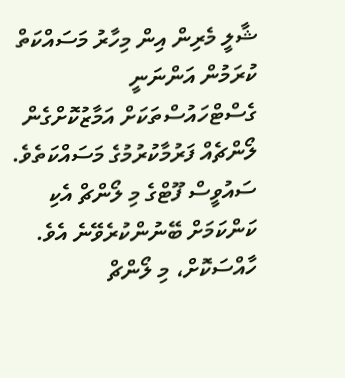ޝާލީ މެރިން އިން މިހާރު މަސައްކަތް ކުރަމުން އަންނަނީ ގެސްޓްހައުސްތަކަށް އަމާޒުކޮށްގެން ލޯންޗެއް ފަރުމާކުރުމުގެ މަސައްކަތެވެ. ސައުވީސް ފޫޓްގެ މި ލޯންޗް އެކި ކަންކަމަށް ބޭނުންކުރެވޭނެ އެވެ. ހާއްސަކޮށް، މި ލޯންޗް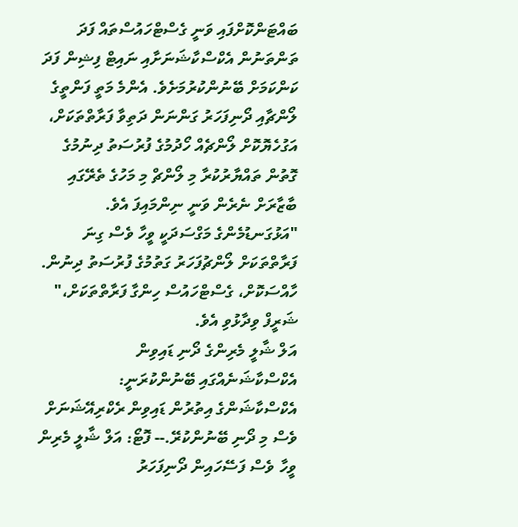ބައްޓަންކޮށްފައި ވަނީ ގެސްޓްހައުސްތައް ފަދަ ތަންތަނުން އެކްސްކާޝަނަށާއި ނައިޓް ފިޝިން ފަދަ ކަންކަމަށް ބޭނުންކުރުމަށެވެ. އެންމެ މަތީ ފަންތީގެ ލޯންޗާއި ދޯނިފަހަރު ގަންނަން ދަތިވާ ފަރާތްތަކަށް، އަގުހެޔޮކޮށް ލޯންޗެއް ހޯދުމުގެ ފުރުސަތު ދިނުމުގެ ގޮތުން ތައްޔާރުކުރާ މި ލޯންޗް މި މަހުގެ ތެރޭގައި ބާޒާރަށް ނެރެން ވަނީ ނިންމައިފަ އެވެ.
"އަޅުގަނޑުމެންގެ މަގްސަދަކީ ވީހާ ވެސް ގިނަ ފަރާތްތަކަށް ލޯންޗުފަހަރު ގަތުމުގެ ފުރުސަތު ދިނުން. ހާއްސަކޮށް، ގެސްޓްހައުސް ހިންގާ ފަރާތްތަކަށް،" ޝަރީފް ވިދާޅުވި އެވެ.
އަލް ޝާލީ މެރިންގެ ދޯނި ޑައިވިން އެކްސްކާޝަނެއްގައި ބޭނުންކުރަނީ: އެކްސްކާޝަންގެ އިތުރުން ޑައިވިން ރެކްރިއޭޝަނަށް ވެސް މި ދޯނި ބޭނުންކުރޭ.-- ފޮޓޯ: އަލް ޝާލީ މެރިން
ވީހާ ވެސް ފަސޭހައިން ދޯނިފަހަރު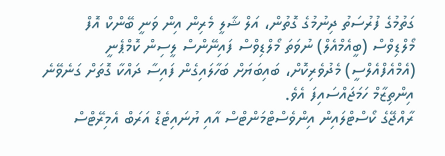ގަތުމުގެ ފުރުސަތު ދިނުމުގެ ގޮތުން، އަލް ޝާލީ މެރިން އިން ވަނީ ބޭންކް އޮފް މޯލްޑިވްސް (ބީއެމްއެލް) ނުވަތަ މޯލްޑިވްސް ފައިނޭންސް ލީސިން ކޮމްޕެނީ (އެމްއެފްއެލްސީ) މެދުވެރިކޮށް، ބައިބަޔަށް ބަހާލައިގެން ފައިސާ ދައްކާ ގޮތަށް ގަނެވޭނެ އިންތިޒާމް ހަމަޖައްސައިފަ އެވެ.
ރާއްޖޭގެ ކޯސްޓްލައިން އިންވެސްޓްމަންޓްސް އާއި ޔުނައިޓެޑް އަރަބް އެމިރޭޓްސް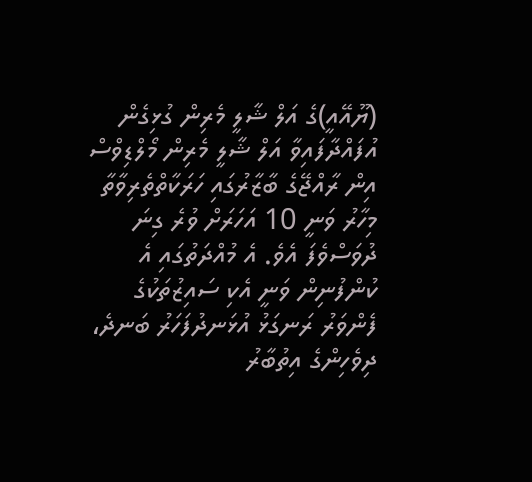(ޔޫއޭއީ)ގެ އަލް ޝާލީ މެރިން ގުޅިގެން އުފައްދާފައިވާ އަލް ޝާލީ މެރިން މޯލްޑިވްސް އިން ރާއްޖޭގެ ބާޒާރުގައި ހަރަކާތްތެރިވާތާ މިހާރު ވަނީ 10 އަހަރަށް ވުރެ ގިނަ ދުވަސްވެފަ އެވެ. އެ މުއްދަތުގައި އެ ކުންފުނިން ވަނީ އެކި ސައިޒުތަކުގެ ފެންވަރު ރަނގަޅު އުޅަނދުފަހަރު ބަނދެ، ދިވެހިންގެ އިތުބާރު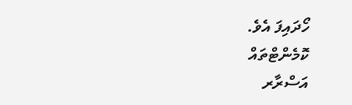ހޯދައިފަ އެވެ.
ކޮމެންޓްތައް
އަސްރާރ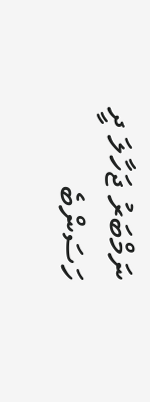ނަމްބަރު ޖަހާލަ ދީ
ހަސަންބެ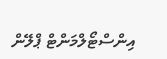އިންސްޓޯލްމަންޓް ޕްލޭން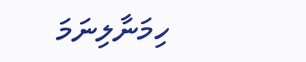ހިމަނާލިނަމަ